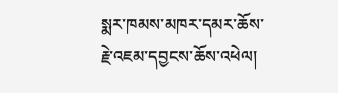སྨར་ཁམས་མཁར་དམར་ཆོས་རྗེ་འཇམ་དབྱངས་ཆོས་འཕེལ།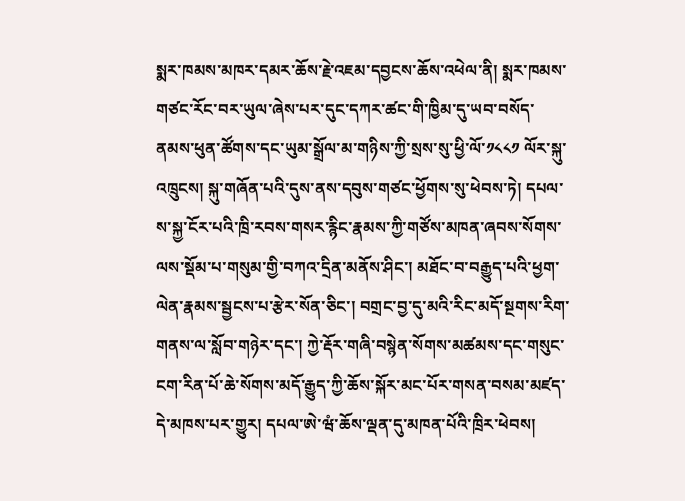སྨར་ཁམས་མཁར་དམར་ཆོས་རྗེ་འཇམ་དབྱངས་ཆོས་འཕེལ་ནི། སྨར་ཁམས་གཙང་རོང་བར་ཡུལ་ཞེས་པར་དུང་དཀར་ཚང་གི་ཁྱིམ་དུ་ཡབ་བསོད་ནམས་ཕུན་ཚོགས་དང་ཡུམ་སྒྲོལ་མ་གཉིས་ཀྱི་སྲས་སུ་ཕྱི་ལོ་༡༨༨༡ ལོར་སྐུ་འཁྲུངས། སྐུ་གཞོན་པའི་དུས་ནས་དབུས་གཙང་ཕྱོགས་སུ་ཕེབས་ཏེ། དཔལ་ས་སྐྱ་ངོར་པའི་ཁྲི་རབས་གསར་རྙིང་རྣམས་ཀྱི་གཙོས་མཁན་ཞབས་སོགས་ལས་སྡོམ་པ་གསུམ་གྱི་བཀའ་དྲིན་མནོས་ཤིང་། མཐོང་བ་བརྒྱུད་པའི་ཕྱག་ལེན་རྣམས་སྦྱངས་པ་རྩེར་སོན་ཅིང་། བགྲང་བྱ་དུ་མའི་རིང་མདོ་སྔགས་རིག་གནས་ལ་སློབ་གཉེར་དང་། ཀྱེ་རྡོར་གཞི་བསྙེན་སོགས་མཚམས་དང་གསུང་ངག་རིན་པོ་ཆེ་སོགས་མདོ་རྒྱུད་ཀྱི་ཆོས་སྐོར་མང་པོར་གསན་བསམ་མཛད་དེ་མཁས་པར་གྱུར། དཔལ་ཨེ་ཝཾ་ཆོས་ལྡན་དུ་མཁན་པོའི་ཁྲིར་ཕེབས།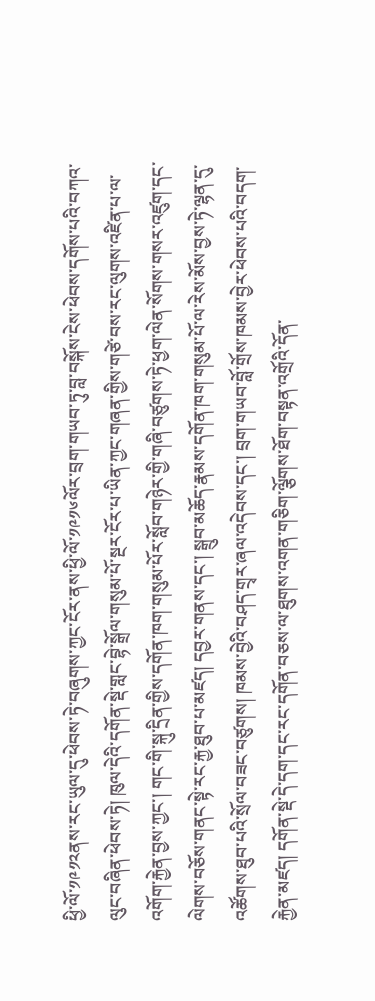ཕྱི་ལོ་༡༩༡༢ནས་རང་ཡུལ་དུ་ཕེབས་ཏེ་བཞུགས་ཀྱང་ངོར་ནས་ཕྱི་ལོ་༡༩༡༦ལོར་བྲག་གཡབ་ཏུ་བླ་བསྐོས་ངེས་ཕེབས་དགོས་པའི་བཀའ་ལུང་བཞིན་ཕེབས་ཏེ། ཁུལ་དེའི་དགོན་སྡེ་གླང་བྷེ་སྒྲོལ་གསུམ་པོ་སྔར་ངོར་པ་ཡིན་ཀྱང་གཞན་གྱིས་གཙེ་བས་རང་ལུགས་འཛིན་པ་ལ་འགོག་རྐྱེན་བྱས་ཀྱང་། གང་གི་སྐུ་དྲིན་གྱིས་དགོན་ཁག་གསུམ་པོར་སློབ་གཉེར་གྱི་གཞི་བཙུགས་ཏེ་ཕྱག་ལེན་སོགས་གསར་འཛུག་དང་ལེགས་བཅོས་གནང་སྟེ་རང་རྐྱ་ཐུབ་པ་མཛད། དབྱར་གནས་དང་། སྒྲུབ་མཆོད་རྣམས་དགོན་ཁག་གསུམ་པོ་ལ་རེས་མོས་བྱས་ཏེ་ལྷན་དུ་འཚོགས་ཐུབ་པའི་སྲོལ་བཟང་བཙུགས། ཁམས་བྱེའི་བཤད་གྲྭར་ཞལ་འདེབས་དང་། བྲག་གཡབ་བློ་གྲོས་ཁམས་བྱེར་ཕེབས་པའི་བདག་རྐྱེན་མཛད། དགོན་སྡེ་དེ་དག་དང་རང་དགོན་བཅས་ལ་ཐུགས་འགན་གཅིག་ལྕོགས་ཐོག་བསྟན་འགྲོའི་དོན་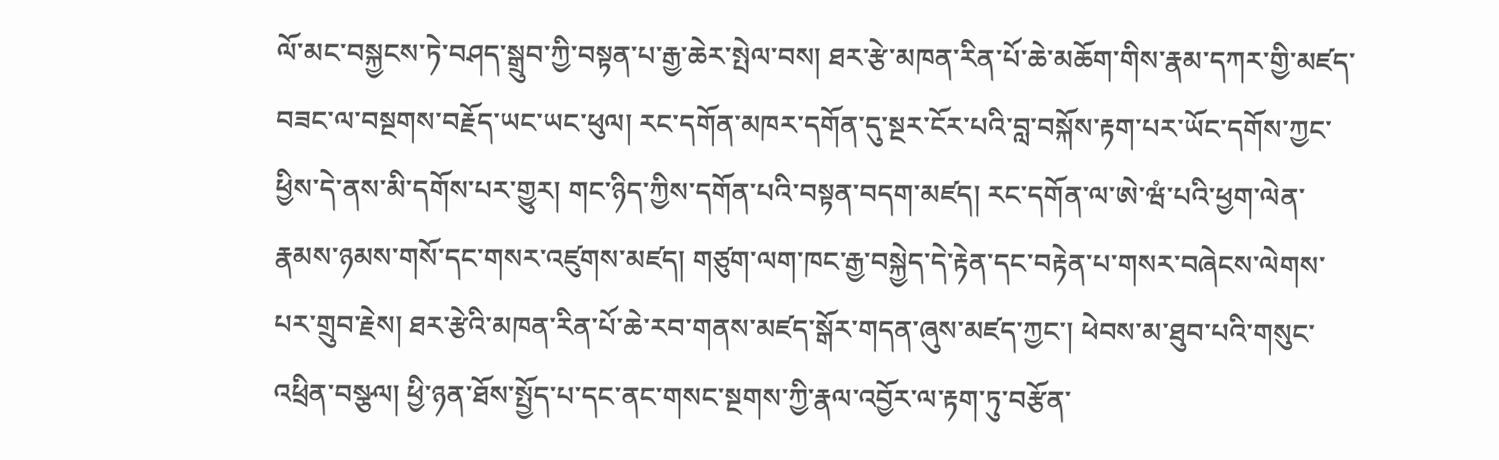ལོ་མང་བསྐྱངས་ཏེ་བཤད་སྒྲུབ་ཀྱི་བསྟན་པ་རྒྱ་ཆེར་སྤེལ་བས། ཐར་རྩེ་མཁན་རིན་པོ་ཆེ་མཆོག་གིས་རྣམ་དཀར་གྱི་མཛད་བཟང་ལ་བསྔགས་བརྗོད་ཡང་ཡང་ཕུལ། རང་དགོན་མཁར་དགོན་དུ་སྔར་ངོར་པའི་བླ་བསྐོས་རྟག་པར་ཡོང་དགོས་ཀྱང་ཕྱིས་དེ་ནས་མི་དགོས་པར་གྱུར། གང་ཉིད་ཀྱིས་དགོན་པའི་བསྟན་བདག་མཛད། རང་དགོན་ལ་ཨེ་ཝཾ་པའི་ཕྱག་ལེན་རྣམས་ཉམས་གསོ་དང་གསར་འཛུགས་མཛད། གཙུག་ལག་ཁང་རྒྱ་བསྐྱེད་དེ་རྟེན་དང་བརྟེན་པ་གསར་བཞེངས་ལེགས་པར་གྲུབ་རྗེས། ཐར་རྩེའི་མཁན་རིན་པོ་ཆེ་རབ་གནས་མཛད་སྒོར་གདན་ཞུས་མཛད་ཀྱང་། ཕེབས་མ་ཐུབ་པའི་གསུང་འཕྲིན་བསྩལ། ཕྱི་ཉན་ཐོས་སྤྱོད་པ་དང་ནང་གསང་སྔགས་ཀྱི་རྣལ་འབྱོར་ལ་རྟག་ཏུ་བརྩོན་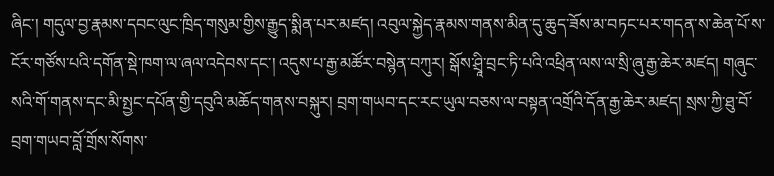ཞིང་། གདུལ་བྱ་རྣམས་དབང་ལུང་ཁྲིད་གསུམ་གྱིས་རྒྱུད་སྨིན་པར་མཛད། འབུལ་སྐྱེད་རྣམས་གནས་མིན་དུ་ཆུད་ཟོས་མ་བཏང་པར་གདན་ས་ཆེན་པོ་ས་ངོར་གཙོས་པའི་དགོན་སྡེ་ཁག་ལ་ཞལ་འདེབས་དང་། འདུས་པ་རྒྱ་མཚོར་བསྙེན་བཀུར། སྒོས་ཤྲཱི་བྲང་ཏི་པའི་འཕྲིན་ལས་ལ་སྲི་ཞུ་རྒྱ་ཆེར་མཛད། གཞུང་སའི་གོ་གནས་དང་མི་སྤྱང་དཔོན་གྱི་དབུའི་མཆོད་གནས་བསྐུར། བྲག་གཡབ་དང་རང་ཡུལ་བཅས་ལ་བསྟན་འགྲོའི་དོན་རྒྱ་ཆེར་མཛད། སྲས་ཀྱི་ཐུ་བོ་བྲག་གཡབ་བློ་གྲོས་སོགས་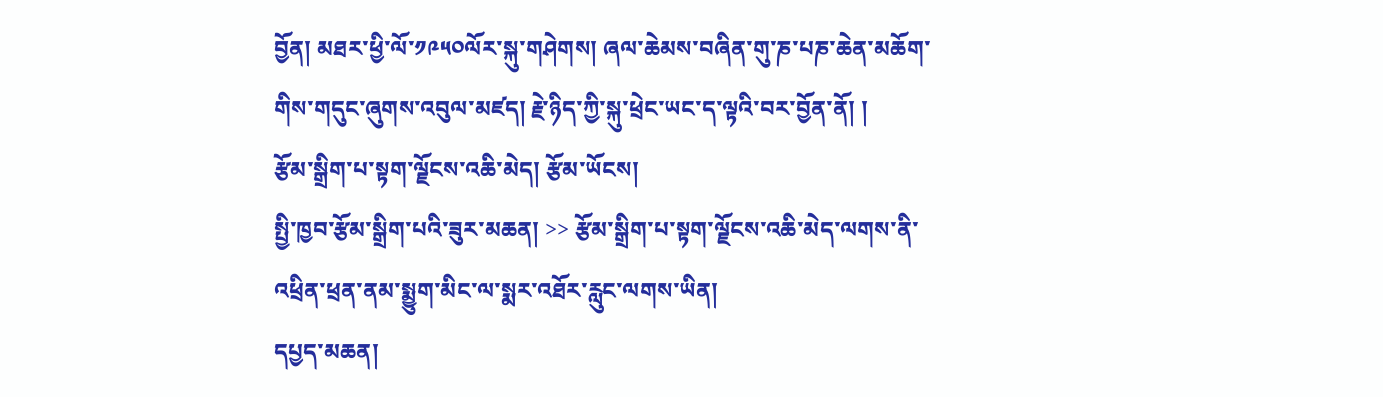བྱོན། མཐར་ཕྱི་ལོ་༡༩༥༠ལོར་སྐུ་གཤེགས། ཞལ་ཆེམས་བཞིན་གུ་ཎ་པཎ་ཆེན་མཆོག་གིས་གདུང་ཞུགས་འབུལ་མཛད། རྗེ་ཉིད་ཀྱི་སྐུ་ཕྲེང་ཡང་ད་ལྟའི་བར་བྱོན་ནོ། །
རྩོམ་སྒྲིག་པ་སྟག་ལྗོངས་འཆི་མེད། རྩོམ་ཡོངས།
སྤྱི་ཁྱབ་རྩོམ་སྒྲིག་པའི་ཟུར་མཆན། >> རྩོམ་སྒྲིག་པ་སྟག་ལྗོངས་འཆི་མེད་ལགས་ནི་འཕྲིན་ཕྲན་ནམ་སྨྱུག་མིང་ལ་སྨར་འཐོར་རླུང་ལགས་ཡིན།
དཔྱད་མཆན།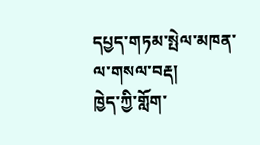དཔྱད་གཏམ་སྤེལ་མཁན་ལ་གསལ་བརྡ།
ཁྱེད་ཀྱི་གློག་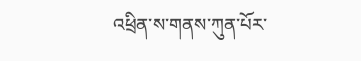འཕྲིན་ས་གནས་ཀུན་པོར་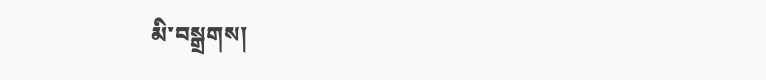མི་བསྒྲགས།